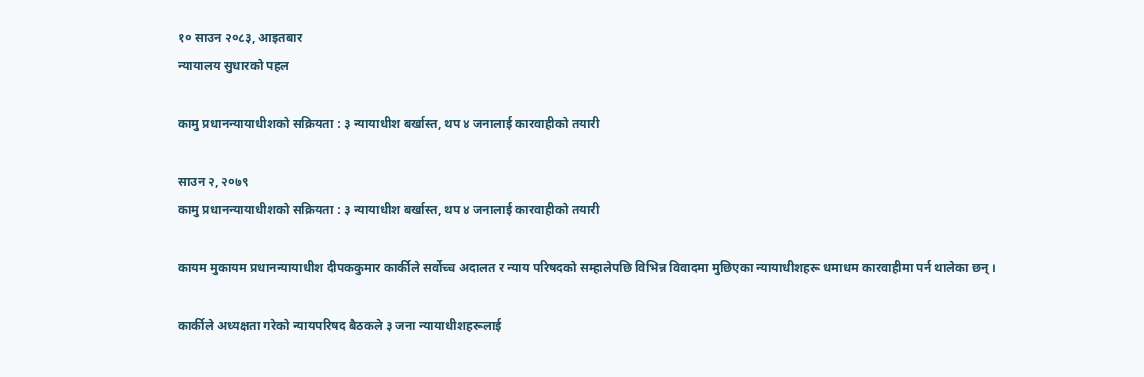१० साउन २०८३, आइतबार
न्यायालय सुधारको पहल

कामु प्रधानन्यायाधीशको सक्रियता : ३ न्यायाधीश बर्खास्त, थप ४ जनालाई कारवाहीको तयारी

साउन २, २०७९
कामु प्रधानन्यायाधीशको सक्रियता : ३ न्यायाधीश बर्खास्त, थप ४ जनालाई कारवाहीको तयारी

कायम मुकायम प्रधानन्यायाधीश दीपककुमार कार्कीले सर्वोच्च अदालत र न्याय परिषदको सम्हालेपछि विभिन्न विवादमा मुछिएका न्यायाधीशहरू धमाधम कारवाहीमा पर्न थालेका छन् ।

कार्कीले अध्यक्षता गरेको न्यायपरिषद बैठकले ३ जना न्यायाधीशहरूलाई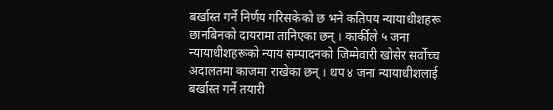बर्खास्त गर्ने निर्णय गरिसकेको छ भने कतिपय न्यायाधीशहरू छानबिनको दायरामा तानिएका छन् । कार्कीले ५ जना न्यायाधीशहरूको न्याय सम्पादनको जिम्मेवारी खोसेर सर्वोच्च अदालतमा काजमा राखेका छन् । थप ४ जना न्यायाधीशलाई बर्खास्त गर्ने तयारी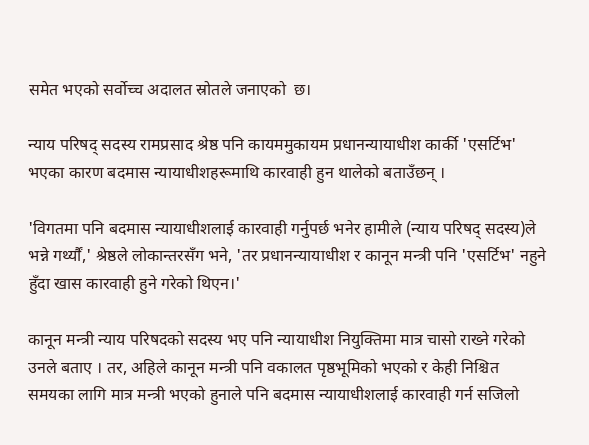समेत भएको सर्वोच्च अदालत स्रोतले जनाएको  छ।

न्याय परिषद् सदस्य रामप्रसाद श्रेष्ठ पनि कायममुकायम प्रधानन्यायाधीश कार्की 'एसर्टिभ' भएका कारण बदमास न्यायाधीशहरूमाथि कारवाही हुन थालेको बताउँछन् ।

'विगतमा पनि बदमास न्यायाधीशलाई कारवाही गर्नुपर्छ भनेर हामीले (न्याय परिषद् सदस्य)ले भन्ने गर्थ्यौं,' श्रेष्ठले लोकान्तरसँग भने, 'तर प्रधानन्यायाधीश र कानून मन्त्री पनि 'एसर्टिभ' नहुने हुँदा खास कारवाही हुने गरेको थिएन।'

कानून मन्त्री न्याय परिषदको सदस्य भए पनि न्यायाधीश नियुक्तिमा मात्र चासो राख्ने गरेको उनले बताए । तर, अहिले कानून मन्त्री पनि वकालत पृष्ठभूमिको भएको र केही निश्चित समयका लागि मात्र मन्त्री भएको हुनाले पनि बदमास न्यायाधीशलाई कारवाही गर्न सजिलो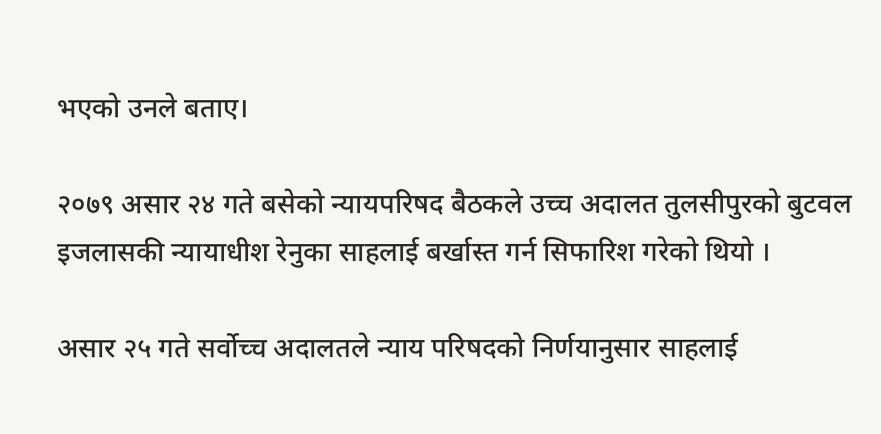भएको उनले बताए।

२०७९ असार २४ गते बसेको न्यायपरिषद बैठकले उच्च अदालत तुलसीपुरको बुटवल इजलासकी न्यायाधीश रेनुका साहलाई बर्खास्त गर्न सिफारिश गरेको थियो ।

असार २५ गते सर्वोच्च अदालतले न्याय परिषदको निर्णयानुसार साहलाई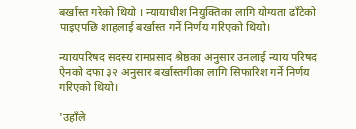बर्खास्त गरेको थियो । न्यायाधीश नियुक्तिका लागि योग्यता ढाँटेको पाइएपछि शाहलाई बर्खास्त गर्ने निर्णय गरिएको थियो।

न्यायपरिषद सदस्य रामप्रसाद श्रेष्ठका अनुसार उनलाई न्याय परिषद ऐनको दफा ३२ अनुसार बर्खास्तगीका लागि सिफारिश गर्ने निर्णय गरिएको थियो।

'उहाँले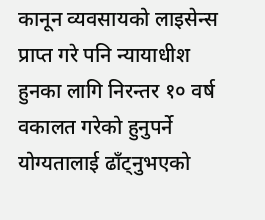कानून व्यवसायको लाइसेन्स प्राप्त गरे पनि न्यायाधीश हुनका लागि निरन्तर १० वर्ष वकालत गरेको हुनुपर्ने योग्यतालाई ढाँट्नुभएको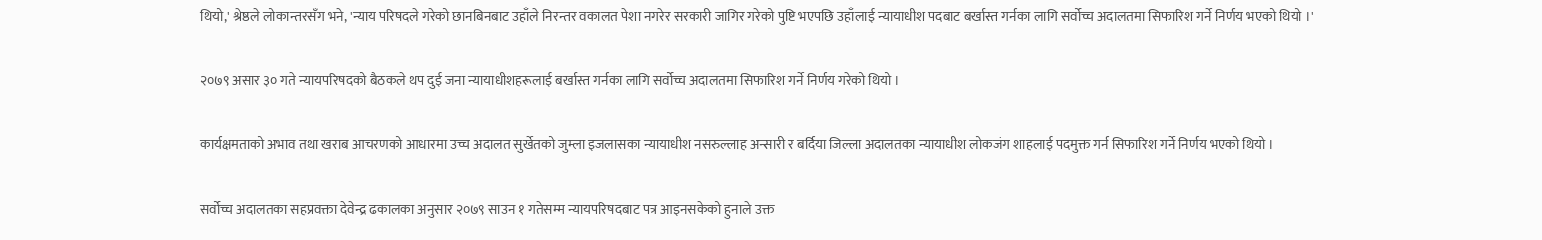थियो,' श्रेष्ठले लोकान्तरसँग भने, 'न्याय परिषदले गरेको छानबिनबाट उहाँले निरन्तर वकालत पेशा नगरेर सरकारी जागिर गरेको पुष्टि भएपछि उहाँलाई न्यायाधीश पदबाट बर्खास्त गर्नका लागि सर्वोच्च अदालतमा सिफारिश गर्ने निर्णय भएको थियो ।'

२०७९ असार ३० गते न्यायपरिषदको बैठकले थप दुई जना न्यायाधीशहरूलाई बर्खास्त गर्नका लागि सर्वोच्च अदालतमा सिफारिश गर्ने निर्णय गरेको थियो ।

कार्यक्षमताको अभाव तथा खराब आचरणको आधारमा उच्च अदालत सुर्खेतको जुम्ला इजलासका न्यायाधीश नसरुल्लाह अन्सारी र बर्दिया जिल्ला अदालतका न्यायाधीश लोकजंग शाहलाई पदमुक्त गर्न सिफारिश गर्ने निर्णय भएको थियो ।

सर्वोच्च अदालतका सहप्रवक्ता देवेन्द्र ढकालका अनुसार २०७९ साउन १ गतेसम्म न्यायपरिषदबाट पत्र आइनसकेको हुनाले उक्त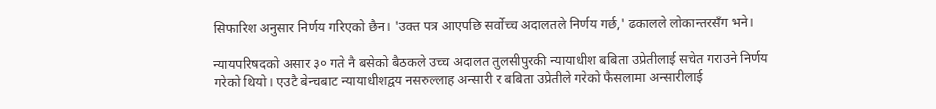सिफारिश अनुसार निर्णय गरिएको छैन। 'उक्त पत्र आएपछि सर्वोच्च अदालतले निर्णय गर्छ,' ढकालले लोकान्तरसँग भने।

न्यायपरिषदको असार ३० गते नै बसेको बैठकले उच्च अदालत तुलसीपुरकी न्यायाधीश बबिता उप्रेतीलाई सचेत गराउने निर्णय गरेको थियो। एउटै बेन्चबाट न्यायाधीशद्वय नसरुल्लाह अन्सारी र बबिता उप्रेतीले गरेको फैसलामा अन्सारीलाई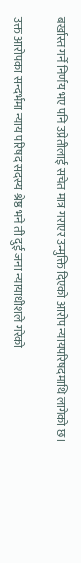बर्खास्त गर्ने निर्णय भए पनि उप्रेतीलाई सचेत मात्र गराएर उन्मुक्ति दिएको आरोप न्यायपरिषदमाथि लागेको छ।

उक्त आरोपका सन्दर्भमा न्याय परिषद सदस्य श्रेष्ठ भने ती दुई जना न्यायाधीशले गरेको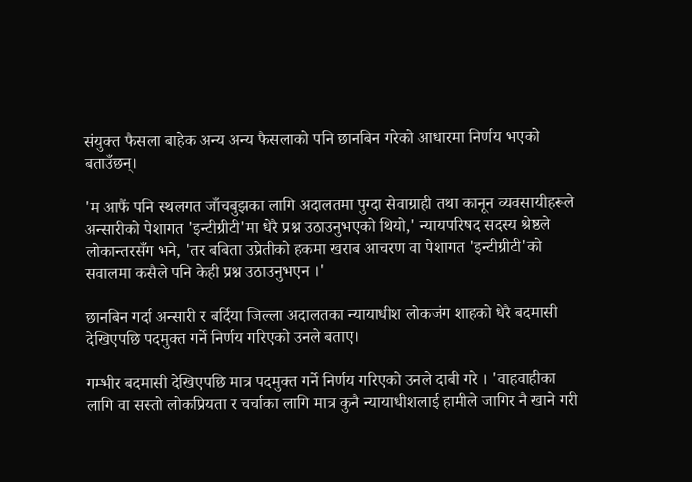संयुक्त फैसला बाहेक अन्य अन्य फैसलाको पनि छानबिन गरेको आधारमा निर्णय भएको बताउँछन्।

'म आफैं पनि स्थलगत जाँचबुझका लागि अदालतमा पुग्दा सेवाग्राही तथा कानून व्यवसायीहरूले अन्सारीको पेशागत 'इन्टीग्रीटी'मा धेरै प्रश्न उठाउनुभएको थियो,' न्यायपरिषद सदस्य श्रेष्ठले लोकान्तरसँग भने, 'तर बबिता उप्रेतीको हकमा खराब आचरण वा पेशागत 'इन्टीग्रीटी'को सवालमा कसैले पनि केही प्रश्न उठाउनुभएन ।'

छानबिन गर्दा अन्सारी र बर्दिया जिल्ला अदालतका न्यायाधीश लोकजंग शाहको धेरै बदमासी देखिएपछि पदमुक्त गर्ने निर्णय गरिएको उनले बताए।

गम्भीर बदमासी देखिएपछि मात्र पदमुक्त गर्ने निर्णय गरिएको उनले दाबी गरे । 'वाहवाहीका लागि वा सस्तो लोकप्रियता र चर्चाका लागि मात्र कुनै न्यायाधीशलाई हामीले जागिर नै खाने गरी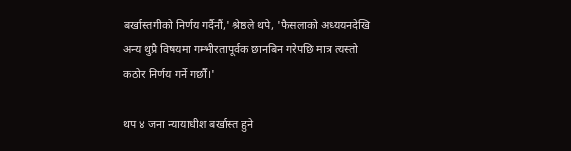बर्खास्तगीको निर्णय गर्दैनौं,' श्रेष्ठले थपे, 'फैसलाको अध्ययनदेखि अन्य थुप्रै विषयमा गम्भीरतापूर्वक छानबिन गरेपछि मात्र त्यस्तो कठोर निर्णय गर्ने गर्छौं।'

थप ४ जना न्यायाधीश बर्खास्त हुने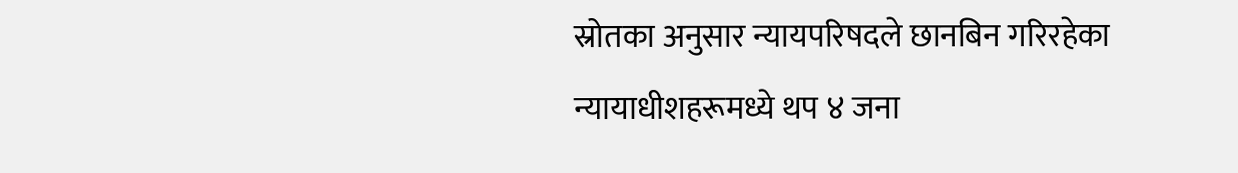स्रोतका अनुसार न्यायपरिषदले छानबिन गरिरहेका न्यायाधीशहरूमध्ये थप ४ जना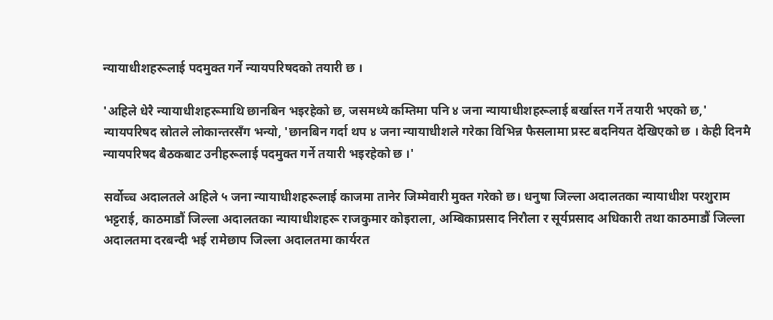न्यायाधीशहरूलाई पदमुक्त गर्ने न्यायपरिषदको तयारी छ ।

'अहिले धेरै न्यायाधीशहरूमाथि छानबिन भइरहेको छ, जसमध्ये कम्तिमा पनि ४ जना न्यायाधीशहरूलाई बर्खास्त गर्ने तयारी भएको छ,' न्यायपरिषद स्रोतले लोकान्तरसँग भन्यो, 'छानबिन गर्दा थप ४ जना न्यायाधीशले गरेका विभिन्न फैसलामा प्रस्ट बदनियत देखिएको छ । केही दिनमै न्यायपरिषद बैठकबाट उनीहरूलाई पदमुक्त गर्ने तयारी भइरहेको छ ।'

सर्वोच्च अदालतले अहिले ५ जना न्यायाधीशहरूलाई काजमा तानेर जिम्मेवारी मुक्त गरेको छ। धनुषा जिल्ला अदालतका न्यायाधीश परशुराम भट्टराई, काठमाडौं जिल्ला अदालतका न्यायाधीशहरू राजकुमार कोइराला, अम्बिकाप्रसाद निरौला र सूर्यप्रसाद अधिकारी तथा काठमाडौं जिल्ला अदालतमा दरबन्दी भई रामेछाप जिल्ला अदालतमा कार्यरत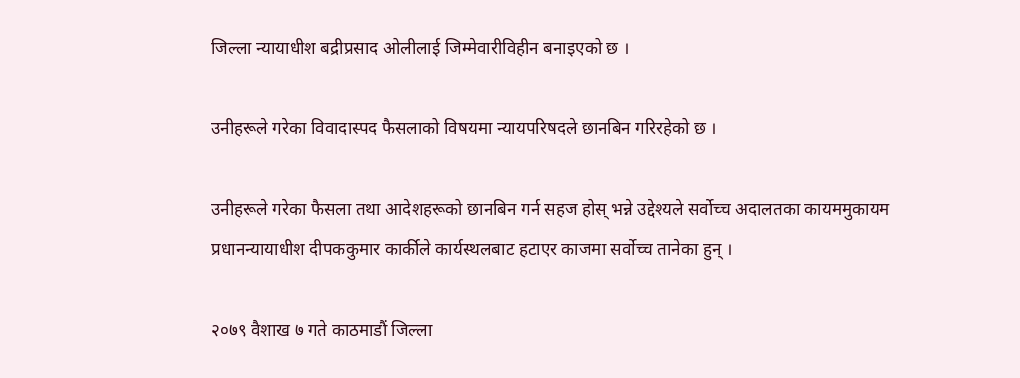जिल्ला न्यायाधीश बद्रीप्रसाद ओलीलाई जिम्मेवारीविहीन बनाइएको छ ।

उनीहरूले गरेका विवादास्पद फैसलाको विषयमा न्यायपरिषदले छानबिन गरिरहेको छ ।

उनीहरूले गरेका फैसला तथा आदेशहरूको छानबिन गर्न सहज होस् भन्ने उद्देश्यले सर्वोच्च अदालतका कायममुकायम प्रधानन्यायाधीश दीपककुमार कार्कीले कार्यस्थलबाट हटाएर काजमा सर्वोच्च तानेका हुन् ।

२०७९ वैशाख ७ गते काठमाडौं जिल्ला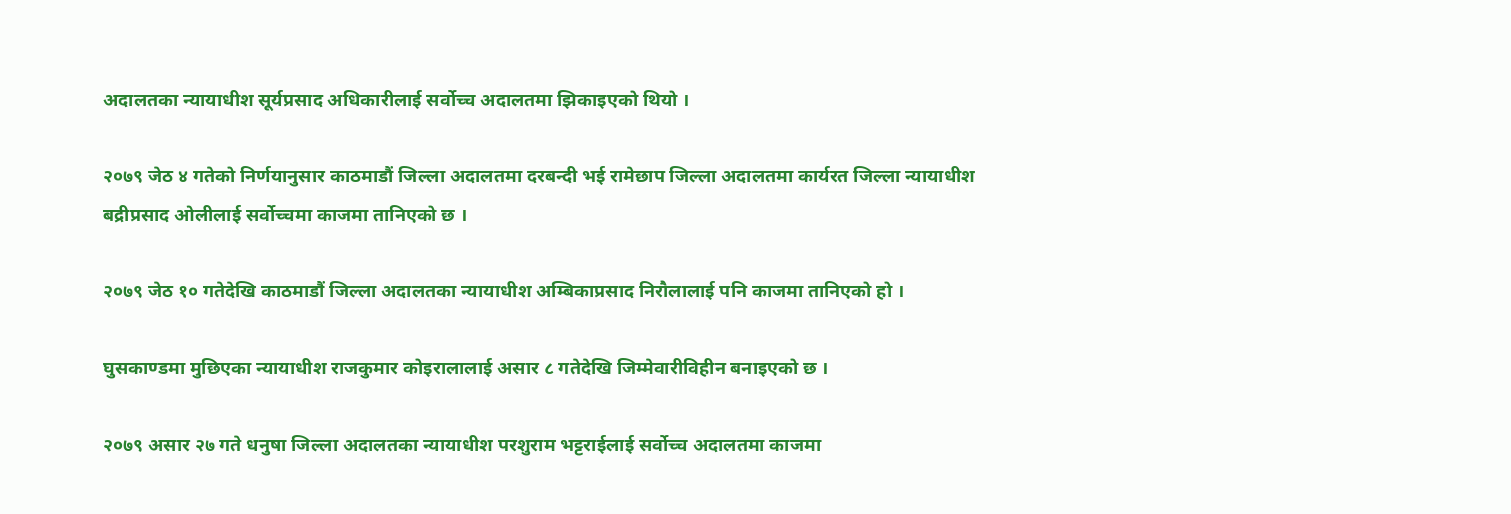अदालतका न्यायाधीश सूर्यप्रसाद अधिकारीलाई सर्वोच्च अदालतमा झिकाइएको थियो ।

२०७९ जेठ ४ गतेको निर्णयानुसार काठमाडौं जिल्ला अदालतमा दरबन्दी भई रामेछाप जिल्ला अदालतमा कार्यरत जिल्ला न्यायाधीश बद्रीप्रसाद ओलीलाई सर्वोच्चमा काजमा तानिएको छ ।

२०७९ जेठ १० गतेदेखि काठमाडौं जिल्ला अदालतका न्यायाधीश अम्बिकाप्रसाद निरौलालाई पनि काजमा तानिएको हो ।

घुसकाण्डमा मुछिएका न्यायाधीश राजकुमार कोइरालालाई असार ८ गतेदेखि जिम्मेवारीविहीन बनाइएको छ ।

२०७९ असार २७ गते धनुषा जिल्ला अदालतका न्यायाधीश परशुराम भट्टराईलाई सर्वोच्च अदालतमा काजमा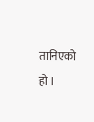तानिएको हो ।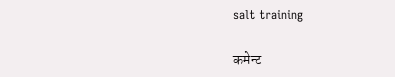salt training

कमेन्ट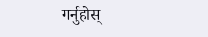गर्नुहोस्